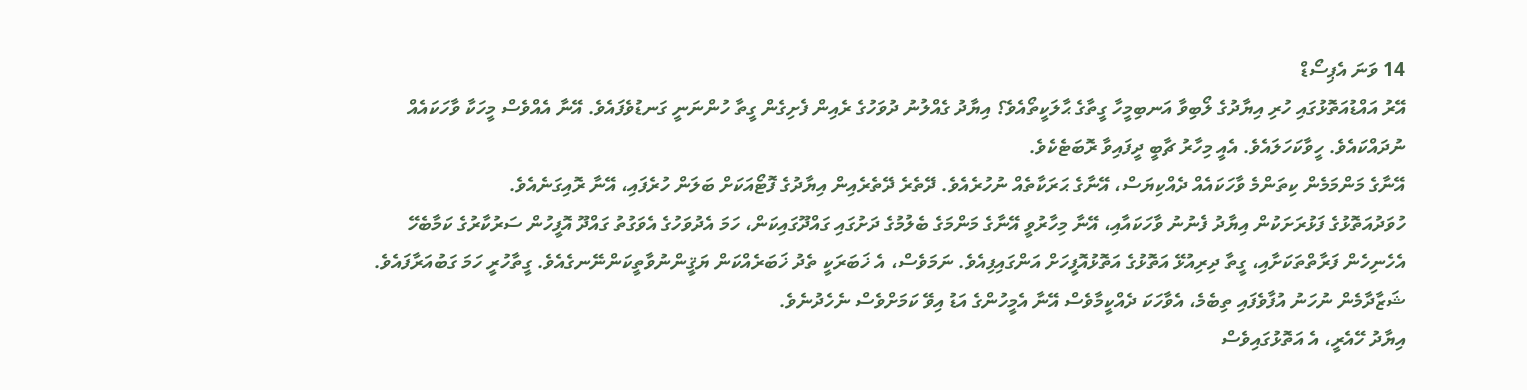14 ވަނަ އެޕިސޯޑް
އޭރު އައްޑުއަތޮޅުގައި ހުރި އިޔާދުގެ ލޯބިވާ އަނބިމީހާ ގީތާގެ ޙާލަކީތޯއެވެ؟ އިޔާދު ގެއްލުނު ދުވަހުގެ ރެއިން ފެށިގެން ގީތާ ހުންނަނީ ގަނޑުވެފައެވެ. އޭނާ އެއްވެސް މީހަކާ ވާހަކައެއް ނުދައްކައެވެ. ހީވާކަހަލައެވެ. އެއީ މިހާރު ޗާބީ ދީފައިވާ ރޮބަޓެކެވެ.
އޭނާގެ މަންމަމެން ކިތަންމެ ވާހަކައެއް ދެއްކިޔަސް، އޭނާގެ ޙަރަކާތެއް ނުހުރެއެވެ. ދޭތެރެ ދޭތެރެއިން އިޔާދުގެ ފޮޓޯއަކަށް ބަލަން ހުރެފައި، އޭނާ ރޮއިގަނެއެވެ.
ހުވަދުއަތޮޅުގެ ފަޅުރަށަކުން އިޔާދު ފެނުނު ވާހަކައާއި، އޭނާ މިހާރުވީ އޭނާގެ މަންމަގެ ބެލުމުގެ ދަށުގައި ގައްދޫގައިކަން، ހަމަ އެދުވަހުގެ އެވަގުތު ގައްދޫ އޮފީހުން ސަރުކާރުގެ ކަމާބެހޭ އެހެނިހެން ފަރާތްތަކަށާއި، ގީތާ ދިރިއުޅޭ އަތޮޅުގެ އަތޮޅުއޮފީހަށް އަންގައިފިއެވެ. ނަމަވެސް، އެ ޚަބަރަކީ ތެދު ޚަބަރެއްކަން ޔަޤީންނުވާތީކަންނޭނގެއެވެ. ގީތާހުރީ ހަމަ ގަބުއަރާފައެވެ.
ޝަޒާދާމެން ނުހަނު އުފާވެފައި ތިބެމެ، އެވާހަކަ ދެއްކީމާވެސް އޭނާ އެމީހުންގެ އަޑު އިވޭ ކަމަށްވެސް ނެހެދުނެވެ.
އިޔާދު ހޭއެރީ، އެ އަތޮޅުގައިވެސް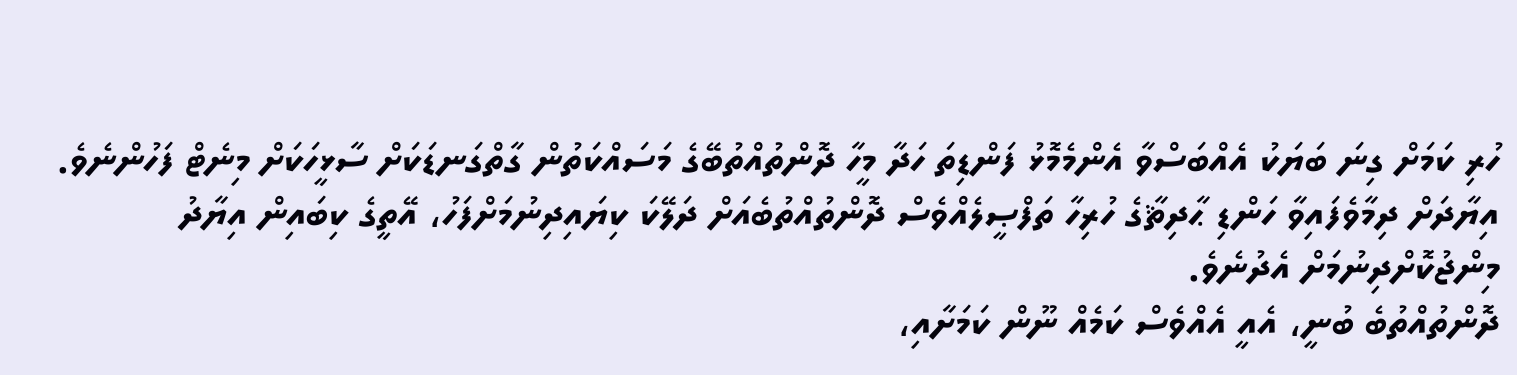ހުރި ކަމަށް ގިނަ ބަޔަކު އެއްބަސްވާ އެންމެމޮޅު ފަންޑިތަ ހަދާ މީހާ ދޮންތުއްތުބޭގެ މަސައްކަތުން ގާތްގަނޑަކަށް ސާޅީހަކަށް މިނެޓް ފަހުންނެވެ.
އިޔާދަށް ދިމާވެފައިވާ ހަންޑި ޙާދިޘާގެ ހުރިހާ ތަފްޞީލެއްވެސް ދޮންތުއްތުބެއަށް ދަލޭކަ ކިޔައިދިނުމަށްފަހު، އޭތީގެ ކިބައިން އިޔާދު މިންޖުކޮށްދިނުމަށް އެދުނެވެ.
ދޮންތުއްތުބެ ބުނީ، އެއީ އެއްވެސް ކަމެއް ނޫން ކަމަށާއި،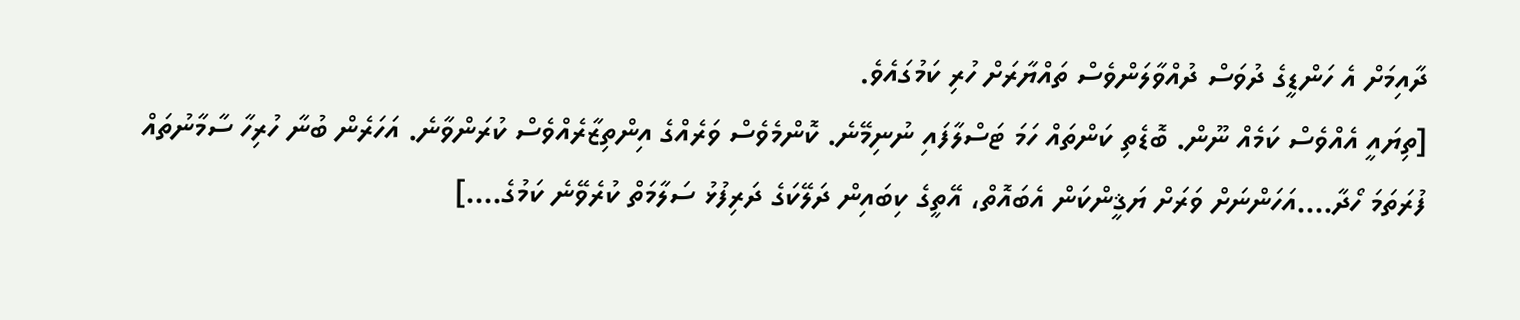ދާއިމަށް އެ ހަންޑީގެ ދުވަސް ދުއްވާލަންވެސް ތައްޔާރަށް ހުރި ކަމުގައެވެ.
[ތިޔައީ އެއްވެސް ކަމެއް ނޫން. ބޮޑެތި ކަންތައް ހަމަ ޓަސްލާފައި ނުނިމޭނެ. ކޮންމެވެސް ވަރެއްގެ އިންތިޒާރެއްވެސް ކުރަންވާނެ. އަހަރެން ބުނާ ހުރިހާ ސާމާނުތައް ފުރަތަމަ ހޯދާ....އަހަންނަށް ވަރަށް ޔަޤީންކަން އެބައޮތް، އޭތީގެ ކިބައިން ދަލޭކަގެ ދަރިފުޅު ސަލާމަތް ކުރެވޭނެ ކަމުގެ....]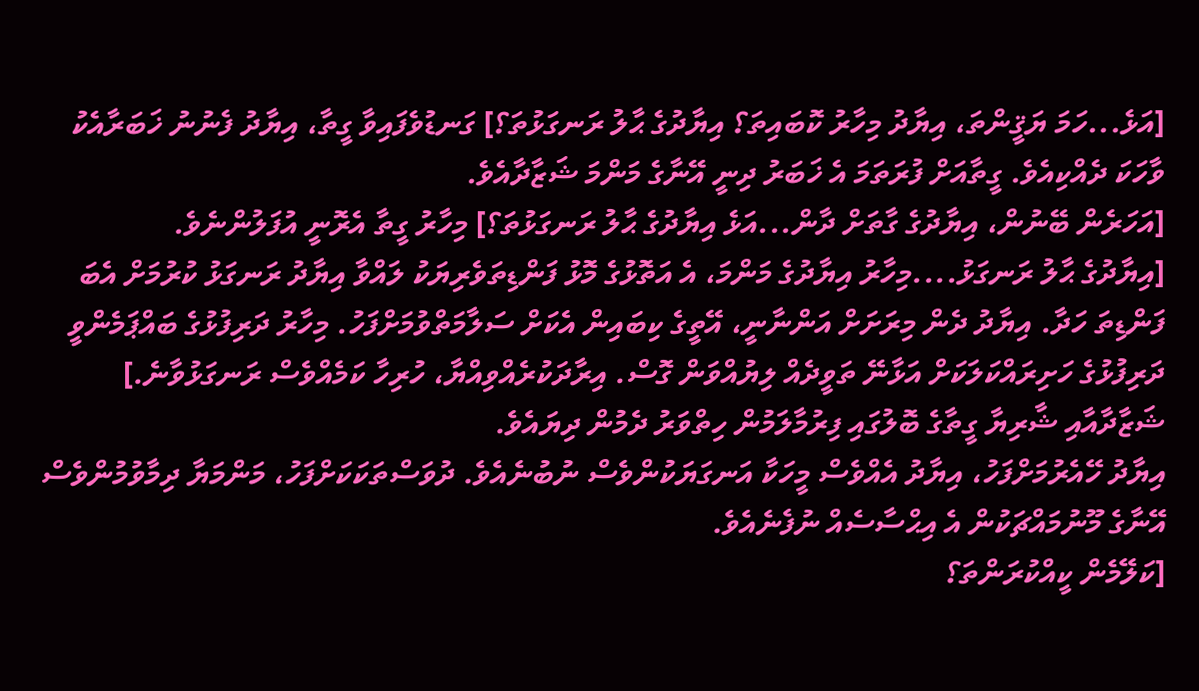[އަޅެ...ހަމަ ޔަޤީންތަ، އިޔާދު މިހާރު ކޮބައިތަ؟ އިޔާދުގެ ޙާލު ރަނގަޅުތަ؟] ގަނޑުވެފައިވާ ގީތާ، އިޔާދު ފެނުނު ޚަބަރާއެކު ވާހަކަ ދެއްކިއެވެ. ގީތާއަށް ފުރަތަމަ އެ ޚަބަރު ދިނީ އޭނާގެ މަންމަ ޝަޒާދާއެވެ.
[އަހަރެން ބޭނުން، އިޔާދުގެ ގާތަށް ދާން...އަޅެ އިޔާދުގެ ޙާލު ރަނގަޅުތަ؟] މިހާރު ގީތާ އެރޮނީ އުފަލުންނެވެ.
[އިޔާދުގެ ޙާލު ރަނގަޅު....މިހާރު އިޔާދުގެ މަންމަ، އެ އަތޮޅުގެ މޮޅު ފަންޑިތަވެރިޔަކު ލައްވާ އިޔާދު ރަނގަޅު ކުރުމަށް އެބަ ފަންޑިތަ ހަދާ. އިޔާދު ދެން މިރަށަށް އަންނާނީ، އޭތީގެ ކިބައިން އެކަށް ސަލާމަތްވުމަށްފަހު. މިހާރު ދަރިފުޅުގެ ބައްޕަމެންވީ ދަރިފުޅުގެ ހަށިރައްކަލަކަށް އަޅާނޭ ތަވީދެއް ލިޔުއްވަން ގޮސް. އިރާދަކުރެއްވިއްޔާ، ހުރިހާ ކަމެއްވެސް ރަނގަޅުވާނެ.] ޝަޒާދާއާއި ޝާރިޔާ ގީތާގެ ބޮލުގައި ފިރުމާލަމުން ހިތްވަރު ދެމުން ދިޔައެވެ.
އިޔާދު ހޭއެރުމަށްފަހު، އިޔާދު އެއްވެސް މީހަކާ އަނގަޔަކުންވެސް ނުބުނެއެވެ. ދުވަސްތަކަކަށްފަހު، މަންމަޔާ ދިމާވުމުންވެސް އޭނާގެ މޫނުމައްޗަކުން އެ އިޙްސާސެއް ނުފެނެއެވެ.
[ކަލޭމެން ކީއްކުރަންތަ؟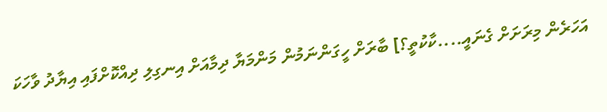އަހަރެން މިރަށަށް ގެނައީ....ކާކުތީ؟] ބާރަށް ހީގަންނަމުން މަންމަޔާ ދިމާއަށް އިނގިލި ދިއްކޮށްފައި އިޔާދު ވާހަކަ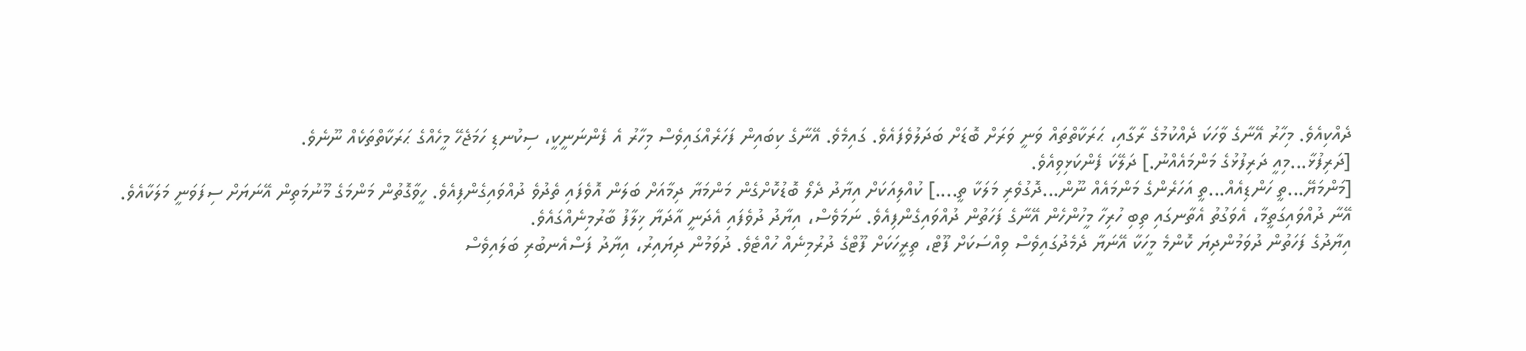ދެއްކިއެވެ. މިހާރު އޭނާގެ ވާހަކަ ދެއްކުމުގެ ރާގާއި، ޙަރަކާތްތައް ވަނީ ވަރަށް ބޮޑަށް ބަދަލުވެފައެވެ. ގައިމެވެ. އޭނާގެ ކިބައިން ފަހަރެއްގައިވެސް މިހާރު އެ ފެންނަނީކީ، ސިކުނޑި ހަމަޖެހޭ މީހެއްގެ ޙަރަކާތްތަކެއް ނޫނެވެ.
[ދަރިފުޅާ...މިއީ ދަރިފުޅުގެ މަންމައެއްނު.] ދަލޭކަ ފެންކަޅިވިއެވެ.
[މަންމަޔޭ...ތީ ހަންޑިއެއް...ތީ އަހަރެންގެ މަންމައެއް ނޫން...ދޮގުވެރި މަލަކާ ތީ....] ކުއްލިއަކަށް އިޔާދު ދެލޯ ބޮޑުކޮށްގެން މަންމަޔާ ދިމާއަށް ބަލަން އޮވެފައި ތެދުވެ ދުއްވައިގެންފިއެވެ. ހީވާގޮތުން މަންމަގެ މޫނުމަތިން އޭނަޔަށް ސިފަވަނީ މަލަކާއެވެ.
އޭނާ ދުއްވައިގަތީމާ، އެވަގުތު އެތާނގައި ތިބި ހުރިހާ މީހުންހެން އޭނާގެ ފަހަތުން ދުއްވައިގެންފިއެވެ. ނަމަވެސް، އިޔާދު ދުވެފައި އެދަނީ އާދަޔާ ޚިލާފު ބާރުމިނެއްގައެވެ.
އިޔާދުގެ ފަހަތުން ދުވަމުންދިޔަ ކޮންމެ މީހަކާ އޭނަޔާ ދެމެދުގައިވެސް ވިއްސަކަށް ފޫޓް، ތިރީހަކަށް ފޫޓްގެ ދުރުމިނެއް ހުއްޓެވެ. ދުވަމުން ދިޔައިރު، އިޔާދު ފަސްއެނބުރި ބަލައިވެސް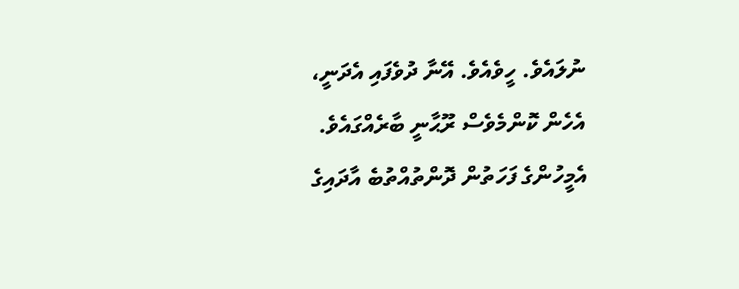ނުލައެވެ. ހީވެއެވެ. އޭނާ ދުވެފައި އެދަނީ، އެހެން ކޮންމެވެސް ރޫޙާނީ ބާރެއްގައެވެ. އެމީހުންގެ ފަހަތުން ދޮންތުއްތުބެ އާދައިގެ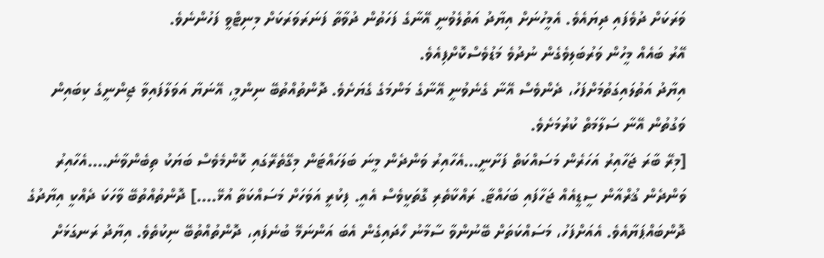ވަރަކަށް ދުވެފައި ދިޔައެވެ. އެމީހުނަށް އިޔާދު އަތުލެވުނީ އޭނާގެ ފަހަތުން ދުވާތާ ފަނަރަވަރަކަށް މިނިޓްވީ ފަހުންނެވެ.
އޭރު ބައެއް މީހުން ވަރުބަލިވެގެން ނުދުވެ މަޑުވެސްކޮށްފިއެވެ.
އިޔާދު އަތުލައިގަތުމަށްފަހު، ދެންވެސް އޭނާ ގެނެވުނީ އޭނާގެ މަންމަގެ ގެޔަށެވެ. ދޮންތުއްތުބޭ ނިންމީ، އޭނަޔާ އަވަލާފައިވާ ޖިންނީގެ ކިބައިން ވަގުތުން އޭނާ ސަލާމަތް ކުރުމަށެވެ.
[މިރޭ ބާރަ ޖަހާއިރު އަހަރެން މަސައްކަތް ފަށާނީ...އެހާއިރު ވަންދެން މީނަ ބަލަހައްޓަން މިގޭތެރޭގައި ކޮންމެވެސް ބަޔަކު ތިބެންވާނެ....އެހާއިރު ވަންދެން ޤުރްއާން ސީޑީއެއް ޖަހާފައި ބަހައްޓާ. ރައްކާތެރި ގޮތަކީވެސް އެއީ. ފިކުރީ އަވަހަށް މަސައްކަތާ އުޅޭ....] ދޮންތުއްތުބޭ ވާހަކަ ދެއްކީ އިޔާދުގެ ދޮންބައްޕަޔާއެވެ. އެއަށްފަހު، މަސައްކަތަށް ބޭނުންވާ ސާމާނު ހޯދައިގެން އެބަ އަންނަމޭ ބުނެފައި، ދޮންތުއްތުބޭ ނިކުތެވެ. އިޔާދު ރަނގަޅަށް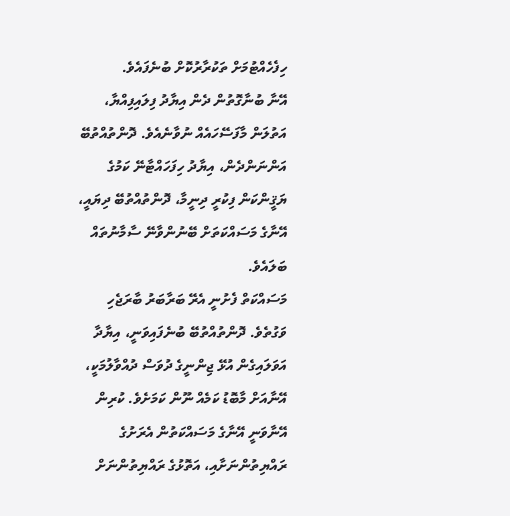ހިފެހެއްޓުމަށް ތަކުރާރުކޮށް ބުނެފައެވެ.
އޭނާ ބުނާގޮތުން ދެން އިޔާދު ފިލައިފިއްޔާ، އަތުލަން މާފަސޭހައެއް ނުވާނެއެވެ. ދޮންތުއްތުބޭ އަންނަންދެން، އިޔާދު ހިފަހައްޓާނޭ ކަމުގެ ޔަޤީންކަން ފިކުރީ ދިނީމާ، ދޮންތުއްތުބޭ ދިޔައީ، އޭނާގެ މަސައްކަތަށް ބޭނުންވާނޭ ސާމާނުތައް ބަލައެވެ.
މަސައްކަތް ފެށުނީ އެރޭ ބަރާބަރު ބާރަޖެހި ވަގުތެވެ. ދޮންތުއްތުބޭ ބުނެފައިވަނީ، އިޔާދާ އަވަލައިގެން އުޅޭ ޖިންނީގެ ދުވަސް ދުއްވާލުމަކީ، އޭނާއަށް މާބޮޑު ކަމެއް ނޫން ކަމަށެވެ. ކުރިން އޭނާވަނީ އޭނާގެ މަސައްކަތުން އެރަށުގެ ރައްޔިތުންނަށާއި، އަތޮޅުގެ ރައްޔިތުންނަށް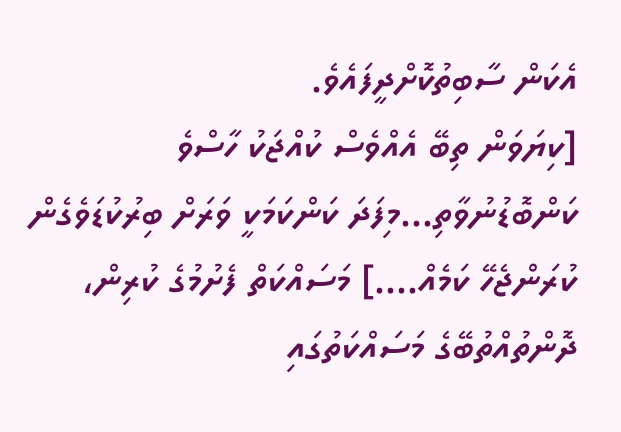އެކަން ސާބިތުކޮށްދީފައެވެ.
[ކިޔަވަން ތިބޭ އެއްވެސް ކުއްޖަކު ހާސްވެ ކަންބޮޑުނުވާތި...މިފަދަ ކަންކަމަކީ ވަރަށް ބިރުކުޑަވެގެން ކުރަންޖެހޭ ކަމެއް....] މަސައްކަތް ފެށުމުގެ ކުރިން، ދޮންތުއްތުބޭގެ މަސައްކަތުގައި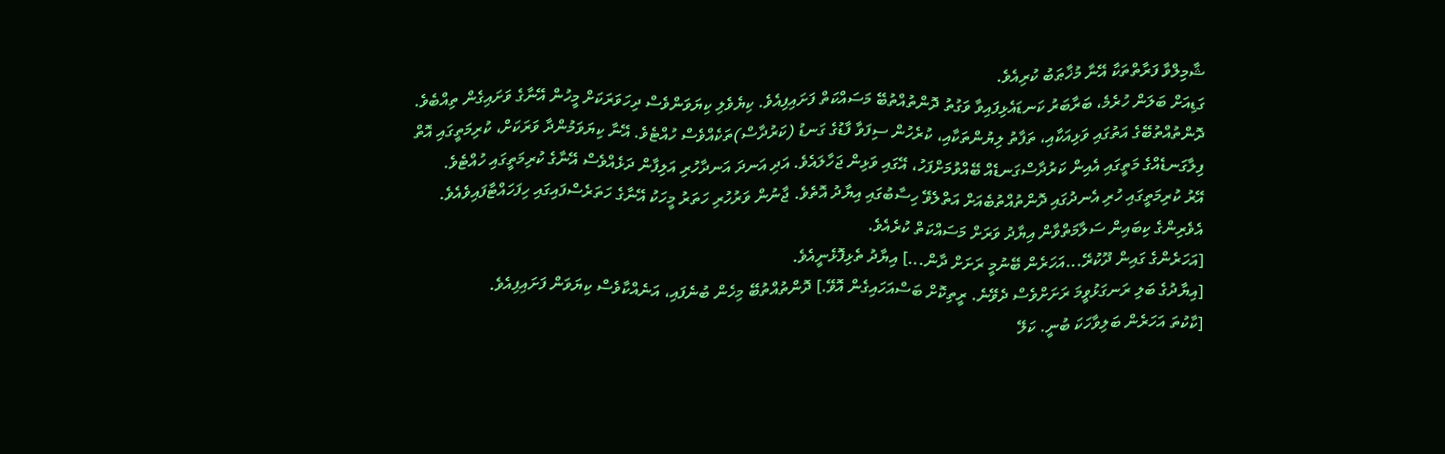ޝާމިލްވާ ފަރާތްތަކާ އޭނާ މުޚާޠަބު ކުރިއެވެ.
ގަޑިއަށް ބަލަން ހުރެމެ، ބަރާބަރު ކަނޑައެޅިފައިވާ ވަގުތު ދޮންތުއްތުބޭ މަސައްކަތް ފަށައިފިއެވެ. ކިޔެވެލި ކިޔަވަންވެސް ދިހަވަރަކަށް މީހުން އޭނާގެ ވަށައިގެން ތިއްބެވެ.
ދޮންތުއްތުބޭގެ އަތުގައި ވަޅިއަކާއި، ތަފާތު ލިޔުންތަކާއި، ކުރެހުން ސިފަވާ ފާޑުގެ ގަނޑު (ކަރުދާސް)ތަކެއްވެސް ހުއްޓެވެ. އޭނާ ކިޔަވަމުންދާ ވަރަކަށް، ކުރިމަތީގައި އޮތް ފިލާގަނޑެއްގެ މަތީގައި އެއިން ކަރުދާސްގަނޑެއް ބޭއްވުމަށްފަހު، އޭގައި ވަޅިން ޖަހާލައެވެ. އަދި އަނދަ އަނދާހުރި އަލިފާން ދަޅެއްވެސް އޭނާގެ ކުރިމަތީގައި ހުއްޓެވެ.
އޭރު ކުރިމަތީގައި ހުރި އެނދުގައި ދޮންތުއްތުބެއަށް އަތްލެވޭ ހިސާބުގައި އިޔާދު އޮތެވެ. ޖާނުން ވަރުހުރި ހަތަރު މީހަކު އޭނާގެ ހަތަރެސްފައިގައި ހިފަހައްޓާފައިވެއެވެ. އެވެރިންގެ ކިބައިން ސަލާމަތްވާން އިޔާދު ވަރަށް މަސައްކަތް ކުރެއެވެ.
[އަހަރެންގެ ގައިން ދޫކުރޭ...އަހަރެން ބޭނުމީ ރަށަށް ދާން...] އިޔާދު ތެޅިފޮޅެނީއެވެ.
[އިޔާދުގެ ބަލި ރަނގަޅުވީމަ ރަށަށްވެސް ދެވޭނެ. ރީތިކޮށް ބަސްއަހައިގެން އޮވޭ.] ދޮންތުއްތުބޭ މިހެން ބުނެފައި، އަނެއްކާވެސް ކިޔަވަން ފަށައިފިއެވެ.
[ކާކުތަ އަހަރެން ބަލިވާހަކަ ބުނީ. ކަލޭ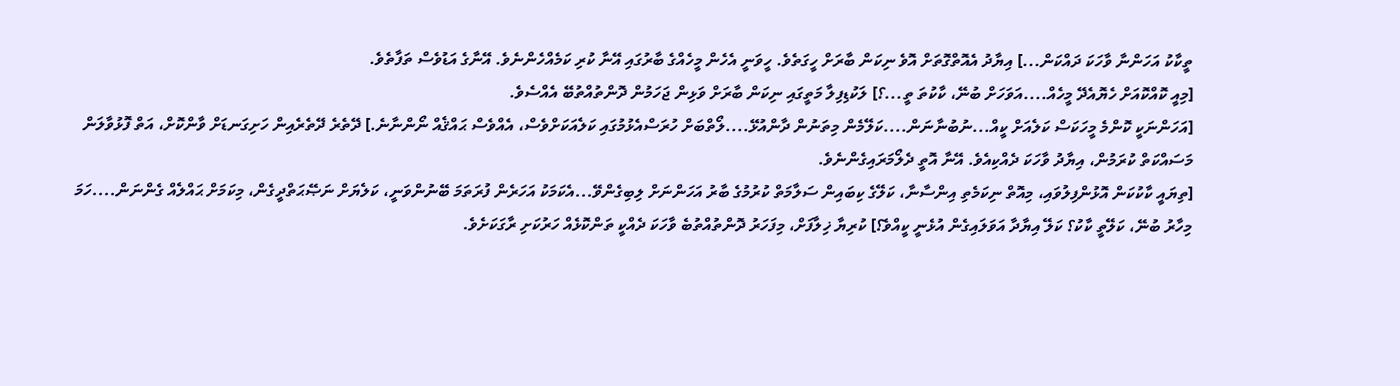ތީކާކު އަހަންނާ ވާހަކަ ދައްކަން...] އިޔާދު އެއޮތްގޮތަށް އޮވެ ނިކަން ބާރަށް ހީގަތެވެ. ހީވަނީ އެހެން މީހެއްގެ ބާރުގައި އޭނާ ކުރި ކަމެއްހެންނެވެ. އޭނާގެ އަޑުވެސް ތަފާތެވެ.
[މިއީ ކޮއްކޮއަށް ހެޔޮއެދޭ މީހެއް....އަވަހަށް ބުނޭ، ކާކުތަ ތީ...؟] ލަކުޑިފިލާ މަތީގައި ނިކަން ބާރަށް ވަޅިން ޖަހަމުން ދޮންތުއްތުބޭ އެއްސެވެ.
[އަހަންނަކީ ކޮންމެ މީހަކަސް ކަލެއަށް ކީއް...ނުބުނާނަން....ކަލޭމެން މިތަނުން ދާންއުޅޭ....ލޯތްބަށް ހުރަސްއެޅުމުގައި ކަލެއަކަށްވެސް، އެއްވެސް ޙައްޤެއް ނޯންނާނެ.] ދޭތެރެ ދޭތެރެއިން ހަށިގަނޑަށް ވާންކޮށް، އަތް ފޮޅުވާލަން މަސައްކަތް ކުރަމުން، އިޔާދު ވާހަކަ ދެއްކިއެވެ. އޭނާ އޮތީ ދެލޯމަރައިގެންނެވެ.
[ތިޔައީ ކާކުކަން އޮޅުންފިލުވައި، މިއޮތް ނިކަމެތި އިންސާނާ، ކަލޭގެ ކިބައިން ސަލާމަތް ކުރުމުގެ ބާރު އަހަންނަށް ލިބިގެންވޭ...އެކަމަކު އަހަރެން ފުރަތަމަ ބޭނުންވަނީ، ކަލެޔަށް ނަޞޭޙަތްދީގެން، މިކަމަށް ޙައްލެއް ގެންނަން....ހަމަ މިހާރު ބުނޭ، ކަލޭތީ ކާކު؟ ކަލޭ އިޔާދާ އަވަލައިގެން އުޅެނީ ކީއްވެ؟] ކުރިޔާ ޚިލާފަށް، މިފަހަރު ދޮންތުއްތުބެ ވާހަކަ ދެއްކީ ތަންކޮޅެއް ހަރުކަށި ރާގަކަށެވެ.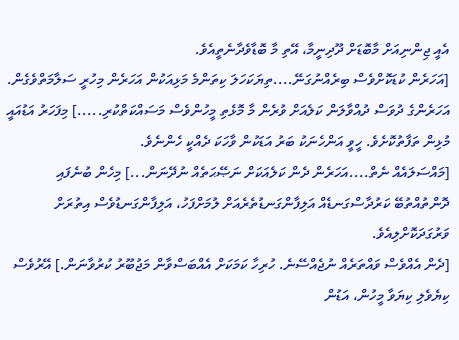އެއީ ޖިންނިއަށް މާބޮޑަށް ދޫދިނީމާ، އޭތި މާ ބޮޑާވެދާނެތީއެވެ.
[އަހަރެން ކުޑަކޮށްވެސް ބިރެއްނުގަނޭ....ތިޔަކަހަލަ ކިތަންމެ މަޅިއަކުން އަހަރެން މިހުރީ ސަލާމަތްވެގެން. އަހަރެންގެ ދުވަސް ދުއްވާލަން ކަލެއަށް ވުރެން މާ މޮޅެތި މީހުންވެސް މަސައްކަތްކުރި.....] މިފަހަރު އަޑުއައީ މުޅިން ތަފާތުކޮށެވެ. ހީވީ އަންހެނަކު ބަރު އަޑަކުން ވާހަކަ ދެއްކީ ހެންނެވެ.
[މައްސަލައެއް ނެތް....އަހަރެން ދެން ކަލެއަކަށް ނަޞޭޙަތެއް ނުދޭނަން...] މިހެން ބުނެފައި ދޮންތުއްތުބޭ ކަރުދާސްގަނޑެއް އަލިފާންގަނޑުތެރެއަށް ލުމަށްފަހު، އަލިފާންގަނޑުވެސް އިތުރަށް ވަރުގަދަކޮށްލިއެވެ.
[ދެން އެއްވެސް ވައްތަރެއް ނުޖެއްސޭނެ. ހުރިހާ ކަމަކަށް އެއްބަސްވާން މަޖުބޫރު ކުރުވާނަން.] އޭރުވެސް ކިޔެވެލި ކިޔަވާ މީހުން، އަޑުން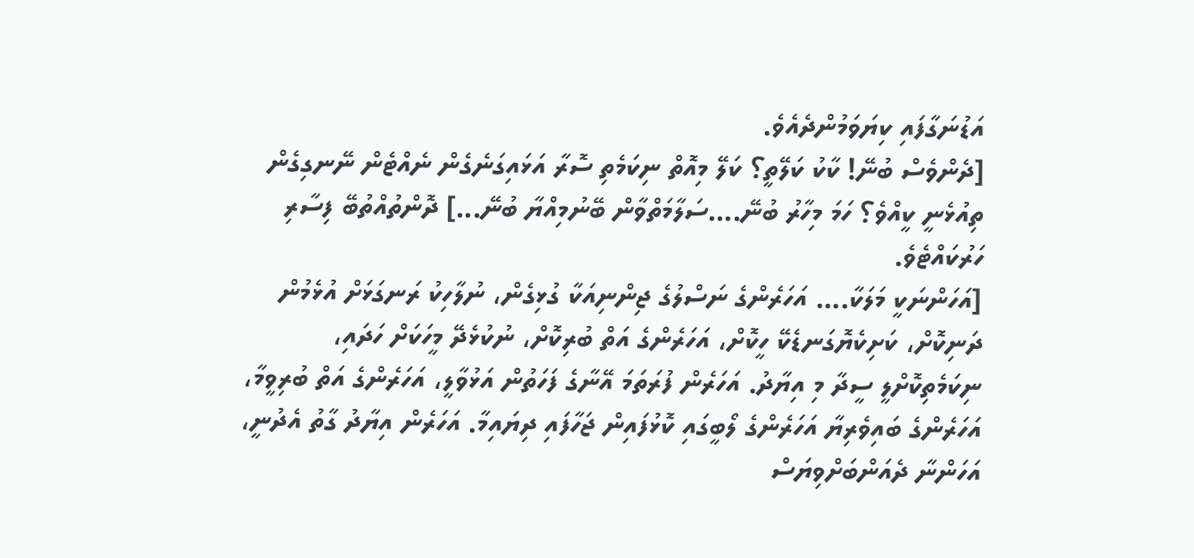އަޑުނަގާފައި ކިޔަވަމުންދެއެވެ.
[ދެންވެސް ބުނޭ! ކާކު ކަލޭތީ؟ ކަލޭ މިއޮތް ނިކަމެތި ސޮރާ އަޅައިގަނެގެން ނެއްޓެން ނޭނގިގެން ތިއުޅެނީ ކީއްވެ؟ ހަމަ މިހާރު ބުނޭ....ސަލާމަތްވާން ބޭނުމިއްޔާ ބުނޭ...] ދޮންތުއްތުބޭ ފިސާރި ހަރުކައްޓެވެ.
[އަހަންނަކީ މަލަކާ.... އަހަރެންގެ ނަސްލުގެ ޖިންނިއަކާ ގުޅިގެން، ނުލާހިކު ރަނގަޅަށް އުޅެމުން ދަނިކޮށް، ކަށިކެޔޮގަނޑެކޭ ހީކޮށް، އަހަރެންގެ އަތް ބުރިކޮށް، ނުކުޅެދޭ މީހަކަށް ހަދައި، ނިކަމެތިކޮށްލީ ސީދާ މި އިޔާދު. އަހަރެން ފުރަތަމަ އޭނާގެ ފަހަތުން އަޅުވާލީ، އަހަރެންގެ އަތް ބުރިވީމާ، އަހަރެންގެ ބައިވެރިޔާ އަހަރެންގެ ލޯބީގައި ކޮޅުފައިން ޖަހާފައި ދިޔައިމާ. އަހަރެން އިޔާދު ގާތު އެދުނީ، އަހަންނާ ދެއަންބަށްވިޔަސް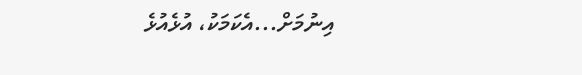އިނުމަށް...އެކަމަކު، އުޅެއުޅެ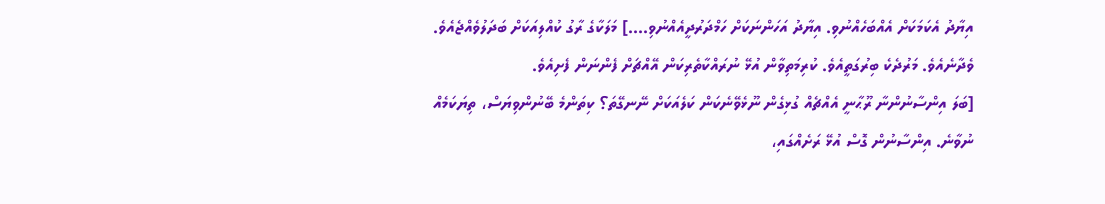އިޔާދު އެކަމަކަށް އެއްބަހެއްނުވި. އިޔާދު އަހަންނަކަށް ހަމްދަރުދީއެއްނުވި....] މަލަކާގެ ރާގު ކުއްލިއަކަށް ބަދަލުވެއްޖެއެވެ. ވެދާނެއެވެ. މަރުދެކެ ބިރުގަތީއެވެ. ކުރިމަތިވާން އުޅޭ ނުރައްކާތެރިކަން އޭއްޗަށް ފެންނަން ފެށިއެވެ.
[ބަލަ އިންސާނުންނާ ރޫޙާނީ އެއްޗެއް ގުޅިގެން ނޫޅެވޭނެކަން ކަލެއަކަށް ނޭނގޭތަ؟ ކިތަންމެ ބޭނުންވިޔަސް، ތިޔަކަމެއް ނުވާނެ. އިންސާނުން ގޮސް އުޅޭ ރަށެއްގައި،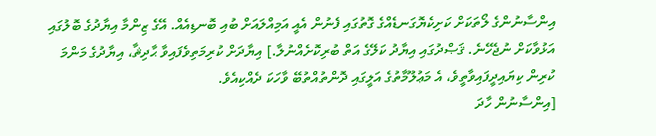އިންސާނުންގެ ލޯތަކަށް ކަށިކެޔޮގަނޑެއްގެ ގޮތުގައި ފެނުން އެއީ އަމިއްލައަށް ބުއި ބޮނޑިއެއް. އޭގެ ޒިންމާ އިޔާދުގެ ބޮލުގައި އަޅުވާކަށް ނުޖެހޭނެ. ޤަޞްދުގައި އިޔާދު ކަލޭގެ އަތް ބުރިކޮށެއްނުލާ.] އިޔާދަށް ކުރިމަތިވެފައިވާ ޙާދިޘާ، އިޔާދުގެ މަންމަ ކުރިން ކިޔައިދީފައިވާތީވެ، އެ މަޢުލޫމާތުގެ އަލީގައި ދޮންތުއްތުބޭ ވާހަކަ ދެއްކިއެވެ.
[އިންސާނުން ހާދަ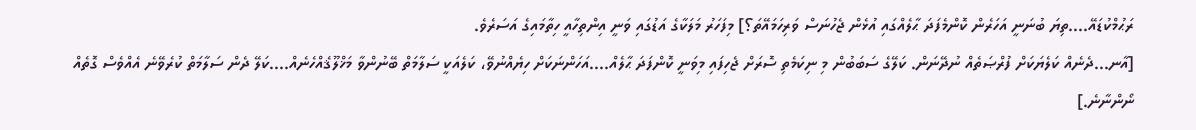ރަޙުމްކުޑައޭ....ތިޔަ ބުނަނީ އަހަރެން ކޮންމެފަދަ ޙާލެއްގައި އުޅެން ޖެހުނަސް ވަރިހަމައޭތަ؟] މިފަހަރު މަލަކާގެ އަޑުގައި ވަނީ އިންތިހާއީ ހިތާމައިގެ އަސަރެވެ.
[އާނ...ދެނެއް ކަލެޔަކަށް ފުރްޞަތެއް ނުދޭނަން. ކަލޭގެ ސަބަބުން މި ނިކަމެތި ސޮރަށް ޖެހިފައި މިވަނީ ކޮންފަދަ ޙާލެއް....އަހަންނަކަށް ހިޔެއްނުވޭ، ކަލެއަކީ ސަލާމަތް ބޭނުންވާ މަޚްލޫޤެއްހެނެއް....ކަލޭ ދެން ސަލާމަތް ކުރެވޭނެ އެއްވެސް ގޮތެއް ނޯންނާނެ.]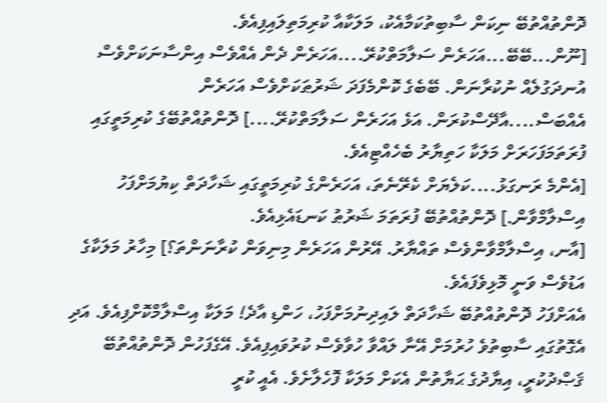ދޮންތުއްތުބޭ ނިކަން ސާބިތުކަމާއެކު، މަލަކާއާ ކުރިމަތިލައިފިއެވެ.
[ނޫން...ބޭބޭ...އަހަރެން ސަލާމަތްކުރޭ....އަހަރެން ދެން އެއްވެސް އިންސާނަކަށްވެސް އުނދަގުލެއް ނުކުރާނަން. ބޭބެގެ ކޮންމެފަދަ ޝަރުޠަކަށްވެސް އަހަރެން އެއްބަސް....އާދޭސްކުރަން. އަޅެ އަހަރެން ސަލާމަތްކުރޭ....] ދޮންތުއްތުބޭގެ ކުރިމަތީގައި ފުރަތަމަފަހަރަށް މަލަކާ ހަތިޔާރު ބެހެއްޓިއެވެ.
[އެންމެ ރަނގަޅު....ކަލެޔަށް ކެރޭނެތަ، އަހަރެންގެ ކުރިމަތީގައި ޝަހާދަތް ކިޔުމަށްފަހު އިސްލާމްވާން.] ދޮންތުއްތުބޭ ފުރަތަމަ ޝަރުޠު ކަނޑައެޅިއެވެ.
[އާނ، އިސްލާމްވާންވެސް ތައްޔާރު. އޭރުން އަހަރެން މިނިވަން ކުރާނަންތަ؟] މިހާރު މަލަކާގެ އަޑުވެސް ވަނީ މޮޅިވެފައެވެ.
އެއަށްފަހު ދޮންތުއްތުބޭ ޝަހާދަތް ލައިދިނުމަށްފަހު، ހަންޑި އާދެ! މަލަކާ އިސްލާމްކޮށްފިއެވެ. އަދި އެގޮތުގައި ސާބިތުވެ ހުރުމަށް އޭނާ ލައްވާ ހުވާވެސް ކުރުވައިފިއެވެ. އޭގެފަހުން ދޮންތުއްތުބޭ ޤަޞްދުކުރީ، އިޔާދުގެ ޙަޔާތުން އެކަށް މަލަކާ ފޮހެލާށެވެ. އެއީ ކުރީ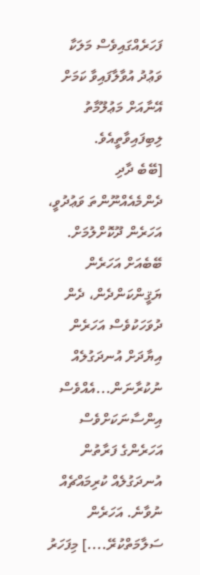ފަހަރެއްގައިވެސް މަލަކާ ވަޢުދު އުވާލާފައިވާ ކަމަށް އޭނާއަށް މަޢުލޫމާތު ލިބިފައިވާތީއެވެ.
[ބޭބެ ދާދި ދެންމެއެއްނޫންތަ ވަޢުދުވީ، އަހަރެން ދޫކޮށްލުމަށް. ބޭބެއަށް އަހަރެން ޔަޤީންކަންދެން، ދެން ދުވަހަކުވެސް އަހަރެން އިޔާދަށް އުނދަގުލެއް ނުކުރާނަން...އެއްވެސް އިންސާނަކަށްވެސް އަހަރެންގެ ފަރާތުން އުނދަގުލެއް ކުރިމައްޗެއް ނުވާނެ. އަހަރެން ސަލާމަތްކުރޭ....] މިފަހަރު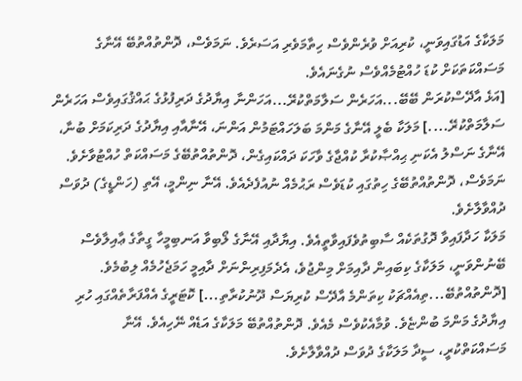މަލަކާގެ އަޑުގައިވަނީ، ކުރިއަށް ވުރެންވެސް ހިތާމަވެރި އަސަރެވެ. ނަމަވެސް، ދޮންތުއްތުބޭ އޭނާގެ މަސައްކަތަކަށް ކުޑަ ހުއްޓުމެއްވެސް ނުގެނައެވެ.
[އަޅެ އާދޭސްކުރަން ބޭބޭ...އަހަރެން ސަލާމަތްކުރޭ...އަހަންނާ އިޔާދުގެ ދަރިފުޅުގެ ޙައްޤުގައިވެސް އަހަރެން ސަލާމަތްކުރޭ....] މަލަކާ ބެލީ އޭނާގެ މަންމަ ބަލަހައްޓަމުން އަންނަ، އޭނާއާއި އިޔާދުގެ ދަރިކަމަށް ބުނާ، އޭނާގެ ނަސްލު އެކަނި ޙިއްޞާކުރާ ކުއްޖާގެ ވާހަކަ ދައްކައިގެން، ދޮންތުއްތުބޭގެ މަސައްކަތް ހުއްޓުވާށެވެ. ނަމަވެސް، ދޮންތުއްތުބޭގެ ހިތުގައި ކުޑަވެސް ރަޙުމެއް ނުއުފެދެއެވެ. އޭނާ ނިންމީ، އޭތި (ހަންޑީގެ) ދުވަސް ދުއްވާލާށެވެ.
މަލަކާ ހަދާފައިވާ ދޮގުތަކެއް ސާބިތުވެފައިވާތީއެވެ. އިޔާދާއި އޭނާގެ ލޯބިވާ އަނބިމީހާ ގީތާގެ ޢާއިލާވެސް ބޭނުންވަނީ، މަލަކާގެ ކިބައިން ދާއިމަށް މިންޖުވެ، އެދެމަފިރިންނަށް ދާއިމީ ހަމަޖެހުމެއް ލިބުމެވެ.
[ދޮންތުއްތުބޭ...ތިއެއްޗަކު ކިތަންމެ އާދޭސް ކުރިޔަސް ދޫނުކުރާތި...] ކޮޓަރީގެ އެއްފަރާތެއްގައި ހުރި އިޔާދުގެ މަންމަ ބުންޏެވެ. ވުމާއެކުވެސް މެއެވެ. ދޮންތުއްތުބޭ މަލަކާގެ އަޑެއް ނޭހިއެވެ. އޭނާ މަސައްކަތްކުރީ، ސީދާ މަލަކާގެ ދުވަސް ދުއްވާލާށެވެ.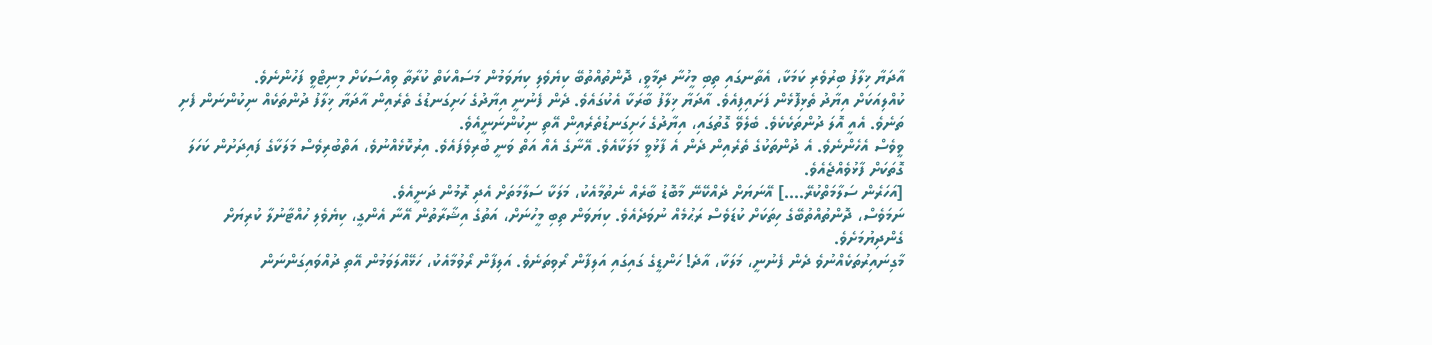އާދަޔާ ޚިލާފު ބިރުވެރި ކަމަކާ، އެތާނގައި ތިބި މީހުނާ ދިމާވީ، ދޮންތުއްތުބޭ ކިޔެވެލި ކިޔަވަމުން މަސައްކަތް ކުރާތާ ވިއްސަކަށް މިނިޓްވީ ފަހުންނެވެ.
ކުއްލިއަކަށް އިޔާދު ތެޅިފޮޅެން ފަށައިފިއެވެ. އާދަޔާ ޚިލާފު ބާރަކާ އެކުގައެވެ. ދެން ފެނުނީ އިޔާދުގެ ހަށިގަނޑުގެ ތެރެއިން އާދަޔާ ޚިލާފު ދުންތަކެއް ނިކުންނަން ފެށި ތަނެވެ. އެއީ އޮލަ ދުންތަކެކެވެ. ބެލެވޭ ގޮތުގައި، އިޔާދުގެ ހަށިގަނޑުތެރެއިން އޭތި ނިކުންނަނީއެވެ.
ވީވެސް އެހެންނެވެ. އެ ދުންތަކުގެ ތެރެއިން ދެން އެ ފާޅުވީ މަލަކާއެވެ. އޭނާގެ އެއް އަތް ވަނީ ބުރިވެފައެވެ. އިރުކޮޅެއްނުވެ، އަތްބުރިވެސް މަލަކާގެ ފައިދަށުން ކަހަލަ ގޮތަކަށް ފާޅުވެއްޖެއެވެ.
[އަހަރެން ސަލާމަތްކުރޭ....] އޭނަޔަށް ދެއްކޭނޭ މާބޮޑު ބާރެއް ނެތުމާއެކު، މަލަކާ ސަލާމަތަށް އެދި ރޮމުން ދަނީއެވެ.
ނަމަވެސް، ދޮންތުއްތުބޭގެ ހިތަކަށް ކުޑަވެސް ރަޙުމެއް ނުވަދެއެވެ. ކިޔަވަން ތިބި މީހުނަށް، އަތުގެ އިޝާރާތުން އޭނާ އެންގީ، ކިޔެވެލި ހުއްޓާނުލާ ކުރިޔަށް ގެންދިޔުމަށެވެ.
މާގިނައިރުތަކެއްނުވެ ދެން ފެނުނީ، މަލަކާ، އާދެ! ހަންޑީގެ ގައިގައި އަލިފާން ރޯވިތަނެވެ. އަލިފާން ރޯވުމާއެކު، ހަޅޭއްލަވަމުން އޭތި ދުއްވައިގަންނަން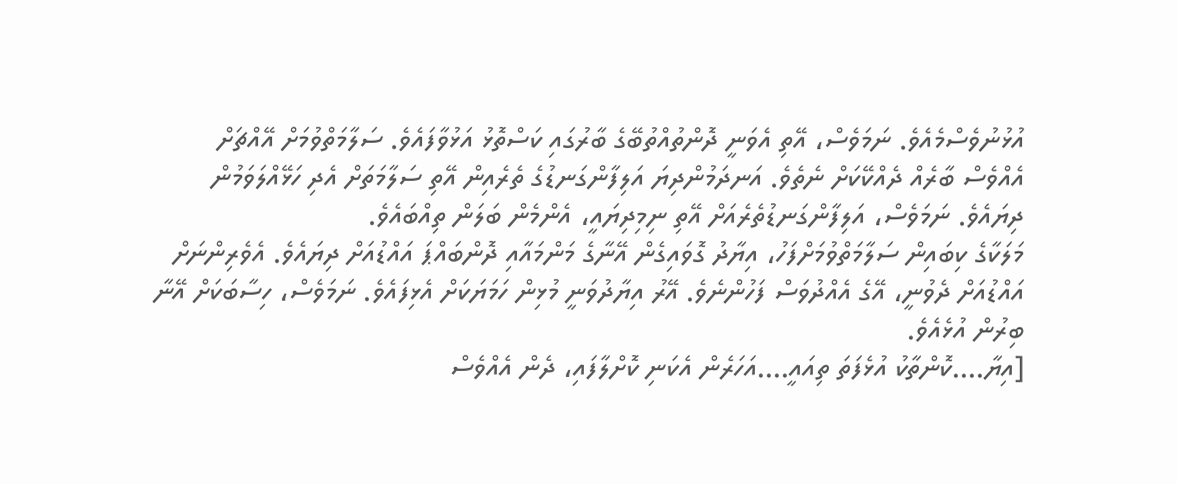އުޅުނުވެސްމެއެވެ. ނަމަވެސް، އޭތި އެވަނީ ދޮންތުއްތުބޭގެ ބާރުގައި ކަސްތޮޅު އަޅުވާފައެވެ. ސަލާމަތްވުމަށް އޭއްޗަށް އެއްވެސް ބާރެއް ދެއްކޭކަށް ނެތެވެ. އަނދަމުންދިޔަ އަލިފާންގަނޑުގެ ތެރެއިން އޭތި ސަލާމަތަށް އެދި ހަޅޭއްލަވަމުން ދިޔައެވެ. ނަމަވެސް، އަލިފާންގަނޑުތެރެއަށް އޭތި ނިމިދިޔައީ، އެންމެން ބަލަން ތިއްބައެވެ.
މަލަކާގެ ކިބައިން ސަލާމަތްވުމަށްފަހު، އިޔާދު ގޮވައިގެން އޭނާގެ މަންމައާއި ދޮންބައްޕަ އައްޑުއަށް ދިޔައެވެ. އެވެރިންނަށް އައްޑުއަށް ދެވުނީ، އޭގެ އެއްދުވަސް ފަހުންނެވެ. އޭރު އިޔާދުވަނީ މުޅިން ހަމަޔަކަށް އެޅިފައެވެ. ނަމަވެސް، ހިސާބަކަށް އޭނާ ބިރުން އުޅެއެވެ.
[އިޔާ....ކޮންތާކު އުޅެފަތަ ތިއައީ....އަހަރެން އެކަނި ކޮށްލާފައި، ދެން އެއްވެސް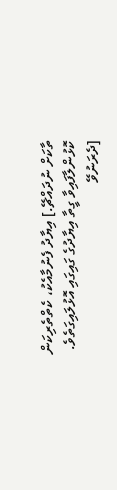ތާކަށް ނުދައްޗޭ.] އިޔާދު ފެނުމާއެކު، ކެތްތެރިކަން ކޮޅުންލާފައިވާ ގީތާ އިޔާދުގެ ގައިގައި އޮޅުލައިގަތެވެ.
[ދެރަނުވޭ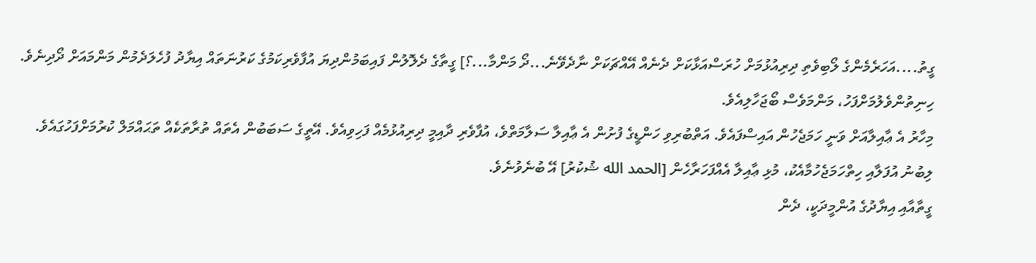ގީތު....އަހަރެމެންގެ ލޯބިވެތި ދިރިއުޅުމަށް ހުރަސްއަޅާކަށް ދެނެއް އޭއްޗަކަށް ނާދެވޭނެ...ދޯ މަންމާ...؟] ގީތާގެ ދެލޮލުން ފައިބަމުންދިޔަ އުފާވެރިކަމުގެ ކަރުނަތައް އިޔާދު ފުހެލަދެމުން މަންމައަށް ދޯދިނެވެ.
ހިނިތުންވެލުމަށްފަހު، މަންމަވެސް ބޯޖަހާލިއެވެ.
މިހާރު އެ ޢާއިލާއަށް ވަނީ ހަމަޖެހުން އައިސްފައެވެ. އަތްބުރިވި ހަންޑީގެ ފުށުން އެ ޢާއިލާ ސަލާމަތްވެ، އުފާވެރި ދާއިމީ ދިރިއުޅުމެއް ފަހިވިއެވެ. އޭތީގެ ސަބަބުން އެތައް ތުރާތަކެއް ތަޙައްމަލް ކުރުމަށްފަހުގައެވެ.
ލިބުނު އުފަލާއި ހިތްހަމަޖެހުމާއެކު، މުޅި ޢާއިލާ އެއްފަހަރާހެން [الحمد الله ޝުކުރު] އޭ ބުނެވުނެވެ.
ގީތާއާއި އިޔާދުގެ އުންމީދަކީ، ދެން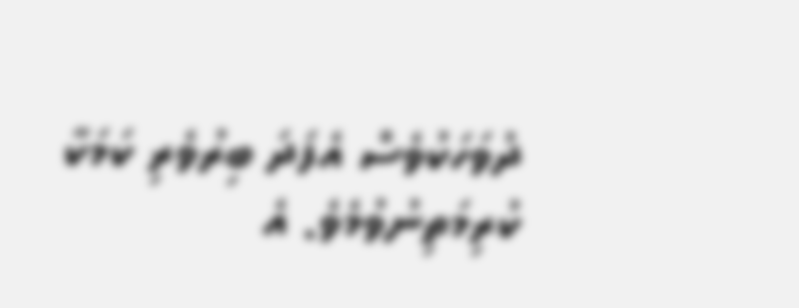ދުވަހަކުވެސް އެފަދަ ބިރުވެރި ކަމަކާ ކުރިމަތިނުވުމެވެ. އެ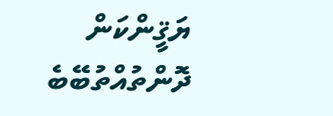ޔަޤީންކަން ދޮންތުއްތުބޭބެ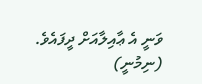ވަނީ އެ ޢާއިލާއަށް ދީފައެވެ.
(ނިމުނީ)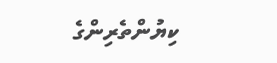ކިޔުންތެރިންގެ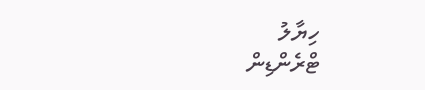ހިޔާލު
ޓްރެންޑިން